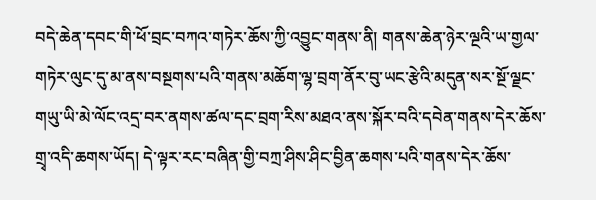བདེ་ཆེན་དབང་གི་ཕོ་བྲང་བཀའ་གཏེར་ཆོས་ཀྱི་འབྱུང་གནས་ནི། གནས་ཆེན་ཉེར་ལྔའི་ཡ་གྱལ་གཏེར་ལུང་དུ་མ་ནས་བསྔགས་པའི་གནས་མཆོག་ལྷ་བྲག་ནོར་བུ་ཡང་རྩེའི་མདུན་སར་སྔོ་ལྗང་གཡུ་ཡི་མེ་ལོང་འདྲ་བར་ནགས་ཚལ་དང་བྲག་རིས་མཐའ་ནས་སྐོར་བའི་དབེན་གནས་དེར་ཆོས་གྲྭ་འདི་ཆགས་ཡོད། དེ་ལྟར་རང་བཞིན་གྱི་བཀྲ་ཤིས་ཤིང་བྱིན་ཆགས་པའི་གནས་དེར་ཆོས་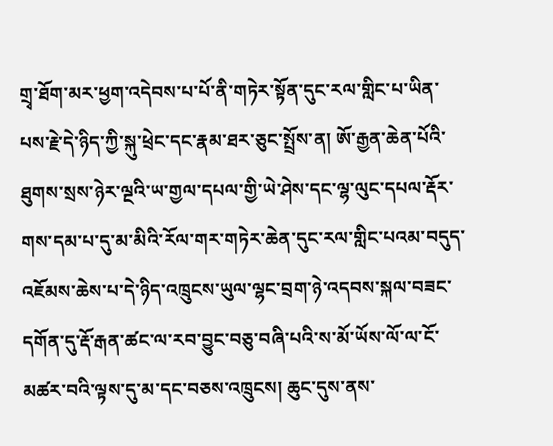གྲྭ་ཐོག་མར་ཕྱག་འདེབས་པ་པོ་ནི་གཏེར་སྟོན་དུང་རལ་གླིང་པ་ཡིན་པས་རྗེ་དེ་ཉིད་ཀྱི་སྐུ་ཕྲེང་དང་རྣམ་ཐར་ཅུང་སྤྲོས་ན། ཨོ་རྒྱན་ཆེན་པོའི་ཐུགས་སྲས་ཉེར་ལྔའི་ཡ་གྱལ་དཔལ་གྱི་ཡེ་ཤེས་དང་ལྷ་ལུང་དཔལ་རྡོར་གས་དམ་པ་དུ་མ་མིའི་རོལ་གར་གཏེར་ཆེན་དུང་རལ་གླིང་པའམ་བདུད་འཇོམས་ཆེས་པ་དེ་ཉིད་འཁྲུངས་ཡུལ་ལྷང་བྲག་ཉེ་འདབས་སྐལ་བཟང་དགོན་དུ་རྡོ་རྒན་ཚང་ལ་རབ་བྱུང་བཅུ་བཞི་པའི་ས་མོ་ཡོས་ལོ་ལ་ངོ་མཚར་བའི་ལྟས་དུ་མ་དང་བཅས་འཁྲུངས། ཆུང་དུས་ནས་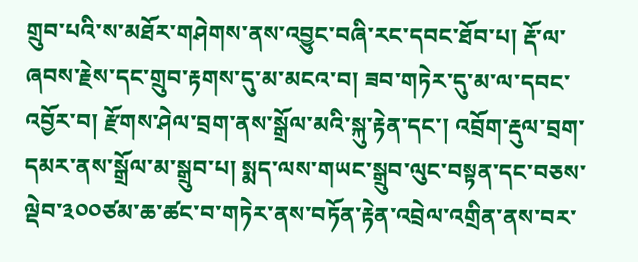གྲུབ་པའི་ས་མཐོར་གཤེགས་ནས་འབྱུང་བཞི་རང་དབང་ཐོབ་པ། རྡོ་ལ་ཞབས་རྗེས་དང་གྲུབ་རྟགས་དུ་མ་མངའ་བ། ཟབ་གཏེར་དུ་མ་ལ་དབང་འབྱོར་བ། རྫོགས་ཤེལ་བྲག་ནས་སྒྲོལ་མའི་སྐུ་རྟེན་དང་། འབྲོག་རྡུལ་བྲག་དམར་ནས་སྒྲོལ་མ་སྒྲུབ་པ། སྨད་ལས་གཡང་སྒྲུབ་ལུང་བསྟན་དང་བཅས་ལྡེབ་༣༠༠ཙམ་ཆ་ཚང་བ་གཏེར་ནས་བཏོན་རྟེན་འབྲེལ་འགྲིན་ནས་བར་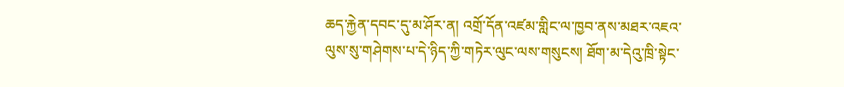ཆད་རྐྱེན་དབང་དུ་མ་ཤོར་ན། འགྲོ་དོན་འཛམ་གླིང་ལ་ཁྱབ་ནས་མཐར་འཇའ་ལུས་སུ་གཤེགས་པ་དེ་ཉིད་ཀྱི་གཏེར་ལུང་ལས་གསུངས། ཐོག་མ་དེའུ་ཁྲི་སྟེང་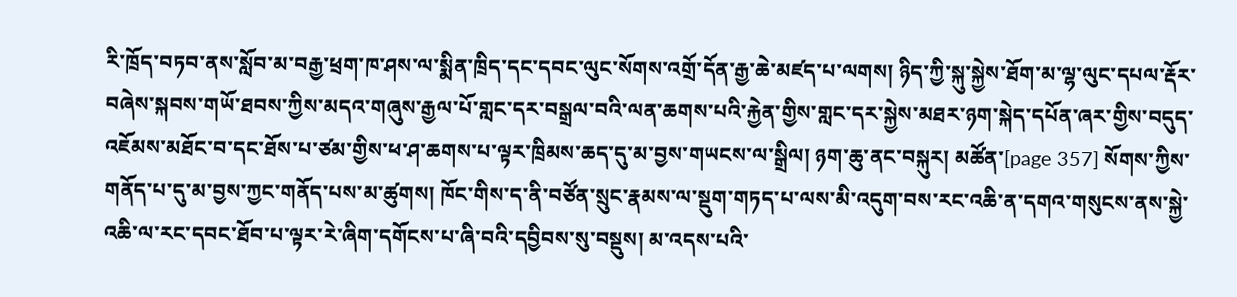རི་ཁྲོད་བཏབ་ནས་སློབ་མ་བརྒྱ་ཕྲག་ཁ་ཤས་ལ་སྨིན་ཁྲིད་དང་དབང་ལུང་སོགས་འགྲོ་དོན་རྒྱ་ཆེ་མཛད་པ་ལགས། ཉིད་ཀྱི་སྐུ་སྐྱེས་ཐོག་མ་ལྷ་ལུང་དཔལ་རྡོར་བཞེས་སྐབས་གཡོ་ཐབས་ཀྱིས་མདའ་གཞུས་རྒྱལ་པོ་གླང་དར་བསྒྲལ་བའི་ལན་ཆགས་པའི་རྐྱེན་གྱིས་གླང་དར་སྐྱེས་མཐར་ཉག་སྐེད་དཔོན་ཞར་གྱིས་བདུད་འཇོམས་མཐོང་བ་དང་ཐོས་པ་ཙམ་གྱིས་ཕ་ཤ་ཆགས་པ་ལྟར་ཁྲིམས་ཆད་དུ་མ་བྱས་གཡངས་ལ་སྒྲིལ། ཉག་ཆུ་ནང་བསྐུར། མཚོན་[page 357] སོགས་ཀྱིས་གནོད་པ་དུ་མ་བྱས་ཀྱང་གནོད་པས་མ་ཚུགས། ཁོང་གིས་ད་ནི་བཙོན་སྲུང་རྣམས་ལ་སྡུག་གཏད་པ་ལས་མི་འདུག་བས་རང་འཆི་ན་དགའ་གསུངས་ནས་སྐྱེ་འཆི་ལ་རང་དབང་ཐོབ་པ་ལྟར་རེ་ཞིག་དགོངས་པ་ཞི་བའི་དབྱིབས་སུ་བསྡུས། མ་འདས་པའི་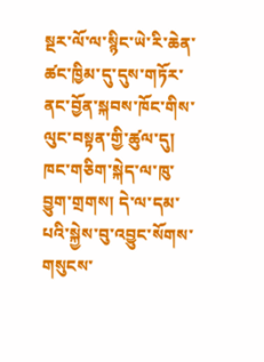སྔར་ལོ་ལ་སྙིང་ཡེ་རི་ཆེན་ཚང་ཁྱིམ་དུ་དུས་གཏོར་ནང་བྱོན་སྐབས་ཁོང་གིས་ལུང་བསྟན་གྱི་ཚུལ་དུ། ཁང་གཅིག་སྐེད་ལ་ཁུ་བྱུག་གྲགས། དེ་ལ་དམ་པའི་སྐྱེས་བུ་འབྱུང་སོགས་གསུངས་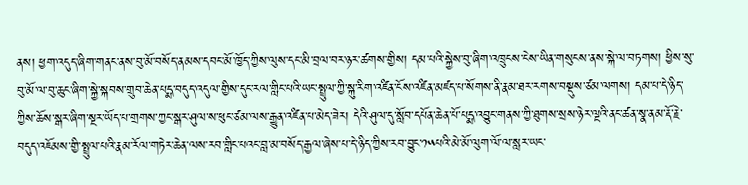ནས། ཕྱག་འདུད་ཞིག་གནང་ནས་བུ་མོ་བསོད་ནམས་དབང་མོ་ཁྱོད་ཀྱིས་ལུས་དང་མི་བྲལ་བར་ཉར་ཚགས་གྱིས། དམ་པའི་སྐྱེས་བུ་ཞིག་འཁྲུངས་ངེས་ཡིན་གསུངས་ནས་སྐེ་ལ་བཏགས། ཕྱིས་སུ་བུ་མོ་ལ་བུ་ཆུང་ཞིག་སྐྱེ་སྐབས་གྲུབ་ཆེན་པདྨ་བདུད་འདུལ་གྱིས་དུང་རལ་གླིང་པའི་ཡང་སྤྲུལ་ཀྱི་སྐུ་རིག་འཛིན་ངོས་འཛིན་མཛད་པ་སོགས་ནི་རྣམ་ཐར་རགས་བསྡུས་ཙམ་ལགས། དམ་པ་དེ་ཉིད་ཀྱིས་ཆོས་སྒར་ཞིག་སྔར་ཡོད་པ་གྲགས་ཀྱང་སྒར་ཤུལ་ས་ཕུང་ཙམ་ལས་རྒྱུན་འཛིན་པ་མེད་ཟེར། དེའི་ཤུལ་དུ་སློབ་དཔོན་ཆེན་པོ་པདྨ་འབྱུང་གནས་ཀྱི་ཐུགས་སྲས་ཉེར་ལྔའི་ནང་ཚན་སྣ་ནམ་རྡོ་རྗེ་བདུད་འཇོམས་གྱི་སྤྲུལ་པའི་རྣམ་རོལ་གཏེར་ཆེན་ལས་རབ་གླིང་པའང་བླ་མ་བསོད་རྒྱལ་ཞེས་པ་དེ་ཉིད་ཀྱིས་རབ་བྱུང་༡༥པའི་མེ་མོ་ལུག་ལོ་ལ་སླར་ཡང་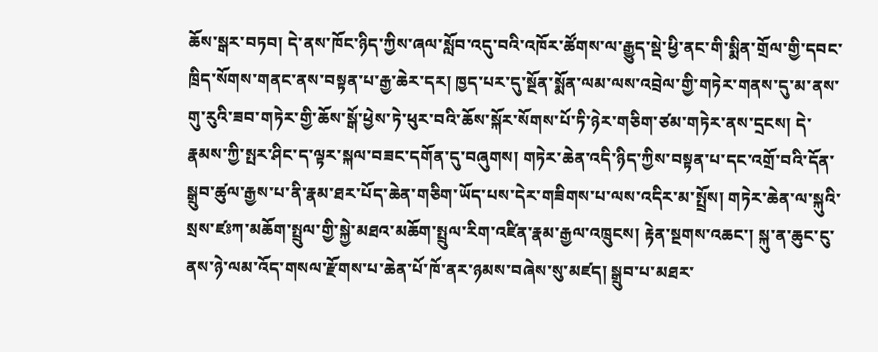ཆོས་སྒར་བཏབ། དེ་ནས་ཁོང་ཉིད་ཀྱིས་ཞལ་སློབ་འདུ་བའི་འཁོར་ཚོགས་ལ་རྒྱུད་སྡེ་ཕྱི་ནང་གི་སྨིན་གྲོལ་གྱི་དབང་ཁྲིད་སོགས་གནང་ནས་བསྟན་པ་རྒྱ་ཆེར་དར། ཁྱད་པར་དུ་སྔོན་སྨོན་ལམ་ལས་འབྲེལ་གྱི་གཏེར་གནས་དུ་མ་ནས་གུ་རུའི་ཟབ་གཏེར་གྱི་ཆོས་སྒོ་ཕྱེས་ཏེ་ཕུར་བའི་ཆོས་སྐོར་སོགས་པོ་ཏི་ཉེར་གཅིག་ཙམ་གཏེར་ནས་དྲངས། དེ་རྣམས་ཀྱི་སྤར་ཤིང་ད་ལྟར་སྐལ་བཟང་དགོན་དུ་བཞུགས། གཏེར་ཆེན་འདི་ཉིད་ཀྱིས་བསྟན་པ་དང་འགྲོ་བའི་དོན་སྒྲུབ་ཚུལ་རྒྱས་པ་ནི་རྣམ་ཐར་པོད་ཆེན་གཅིག་ཡོད་པས་དེར་གཟིགས་པ་ལས་འདིར་མ་སྤྲོས། གཏེར་ཆེན་ལ་སྐུའི་སྲས་ཛཿཀ་མཆོག་སྤྲུལ་གྱི་སྐྱེ་མཐའ་མཆོག་སྤྲུལ་རིག་འཛིན་རྣམ་རྒྱལ་འཁྲུངས། རྟེན་སྔགས་འཆང་། སྐུ་ན་ཆུང་ངུ་ནས་ཉེ་ལམ་འོད་གསལ་རྫོགས་པ་ཆེན་པོ་ཁོ་ནར་ཉམས་བཞེས་སུ་མཛད། སྒྲུབ་པ་མཐར་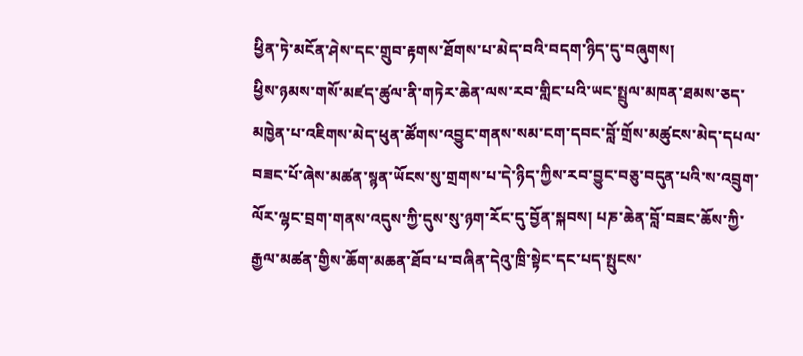ཕྱིན་ཏེ་མངོན་ཤེས་དང་གྲུབ་རྟགས་ཐོགས་པ་མེད་བའི་བདག་ཉིད་དུ་བཞུགས།
ཕྱིས་ཉམས་གསོ་མཛད་ཚུལ་ནི་གཏེར་ཆེན་ལས་རབ་གླིང་པའི་ཡང་སྤྲུལ་མཁན་ཐམས་ཅད་མཁྱེན་པ་འཇིགས་མེད་ཕུན་ཚོགས་འབྱུང་གནས་སམ་ངག་དབང་བློ་གྲོས་མཚུངས་མེད་དཔལ་བཟང་པོ་ཞེས་མཚན་སྙན་ཡོངས་སུ་གྲགས་པ་དེ་ཉིད་ཀྱིས་རབ་བྱུང་བཅུ་བདུན་པའི་ས་འབྲུག་ལོར་ལྷང་བྲག་གནས་འདུས་ཀྱི་དུས་སུ་ཉག་རོང་དུ་བྱོན་སྐབས། པཎ་ཆེན་བློ་བཟང་ཆོས་ཀྱི་རྒྱལ་མཚན་གྱིས་ཆོག་མཆན་ཐོབ་པ་བཞིན་དེའུ་ཁྲི་སྟེང་དང་པད་སྤུངས་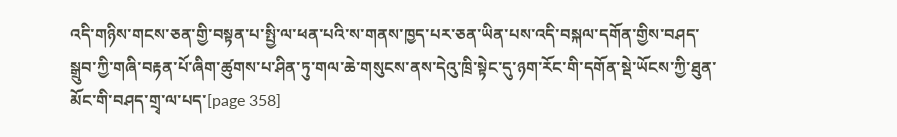འདི་གཉིས་གངས་ཅན་གྱི་བསྟན་པ་སྤྱི་ལ་ཕན་པའི་ས་གནས་ཁྱད་པར་ཅན་ཡིན་པས་འདི་བསྐལ་དགོན་གྱིས་བཤད་སྒྲུབ་ཀྱི་གཞི་བརྟན་པོ་ཞིག་ཚུགས་པ་ཤིན་ཏུ་གལ་ཆེ་གསུངས་ནས་དེའུ་ཁྲི་སྟེང་དུ་ཉག་རོང་གི་དགོན་སྡེ་ཡོངས་ཀྱི་ཐུན་མོང་གི་བཤད་གྲྭ་ལ་པད་[page 358]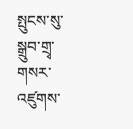སྤུངས་སུ་སྒྲུབ་གྲྭ་གསར་འཛུགས་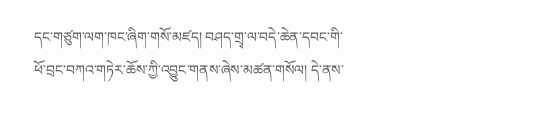དང་གཙུག་ལག་ཁང་ཞིག་གསོ་མཛད། བཤད་གྲྭ་ལ་བདེ་ཆེན་དབང་གི་ཕོ་བྲང་བཀའ་གཏེར་ཆོས་ཀྱི་འབྱུང་གནས་ཞེས་མཚན་གསོལ། དེ་ནས་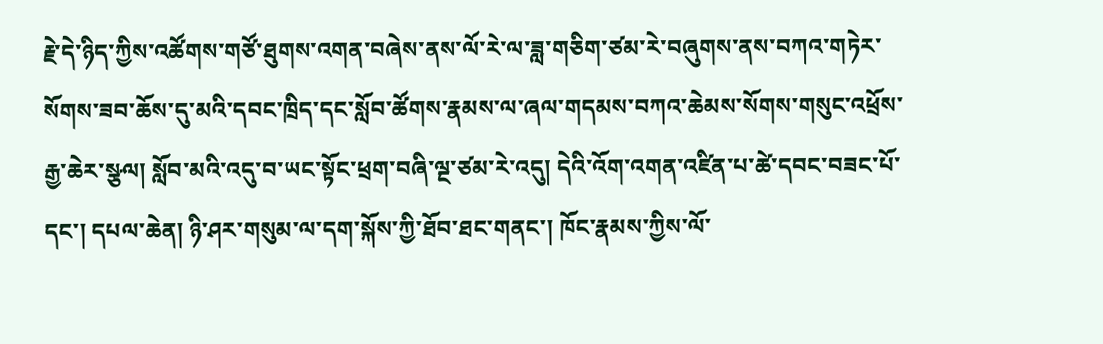རྗེ་དེ་ཉིད་ཀྱིས་འཚོགས་གཙོ་ཐུགས་འགན་བཞེས་ནས་ལོ་རེ་ལ་ཟླ་གཅིག་ཙམ་རེ་བཞུགས་ནས་བཀའ་གཏེར་སོགས་ཟབ་ཆོས་དུ་མའི་དབང་ཁྲིད་དང་སློབ་ཚོགས་རྣམས་ལ་ཞལ་གདམས་བཀའ་ཆེམས་སོགས་གསུང་འཕྲོས་རྒྱ་ཆེར་སྩལ། སློབ་མའི་འདུ་བ་ཡང་སྟོང་ཕྲག་བཞི་ལྔ་ཙམ་རེ་འདུ། དེའི་འོག་འགན་འཛིན་པ་ཚེ་དབང་བཟང་པོ་དང་། དཔལ་ཆེན། ཉི་ཤར་གསུམ་ལ་དག་སྐོས་ཀྱི་ཐོབ་ཐང་གནང་། ཁོང་རྣམས་ཀྱིས་ལོ་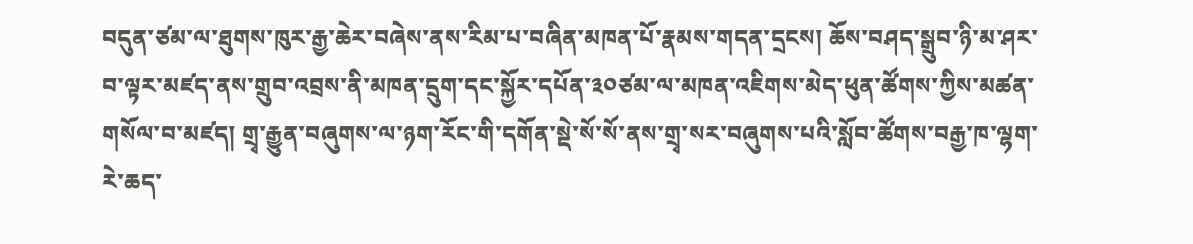བདུན་ཙམ་ལ་ཐུགས་ཁུར་རྒྱ་ཆེར་བཞེས་ནས་རིམ་པ་བཞིན་མཁན་པོ་རྣམས་གདན་དྲངས། ཆོས་བཤད་སྒྲུབ་ཉི་མ་ཤར་བ་ལྟར་མཛད་ནས་གྲུབ་འབྲས་ནི་མཁན་དྲུག་དང་སྐྱོར་དཔོན་༣༠ཙམ་ལ་མཁན་འཇིགས་མེད་ཕུན་ཚོགས་ཀྱིས་མཚན་གསོལ་བ་མཛད། གྲྭ་རྒྱུན་བཞུགས་ལ་ཉག་རོང་གི་དགོན་སྡེ་སོ་སོ་ནས་གྲྭ་སར་བཞུགས་པའི་སློབ་ཚོགས་བརྒྱ་ཁ་ལྷག་རེ་ཆད་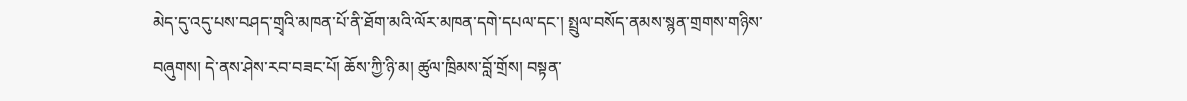མེད་དུ་འདུ་པས་བཤད་གྲྭའི་མཁན་པོ་ནི་ཐོག་མའི་ལོར་མཁན་དགེ་དཔལ་དང་། སྤྲུལ་བསོད་ནམས་སྙན་གྲགས་གཉིས་བཞུགས། དེ་ནས་ཤེས་རབ་བཟང་པོ། ཆོས་ཀྱི་ཉི་མ། ཚུལ་ཁྲིམས་བློ་གྲོས། བསྟན་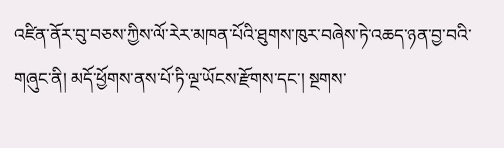འཛིན་ནོར་བུ་བཅས་ཀྱིས་ལོ་རེར་མཁན་པོའི་ཐུགས་ཁུར་བཞེས་ཏེ་འཆད་ཉན་བྱ་བའི་གཞུང་ནི། མདོ་ཕྱོགས་ནས་པོ་ཏི་ལྔ་ཡོངས་རྫོགས་དང་། སྔགས་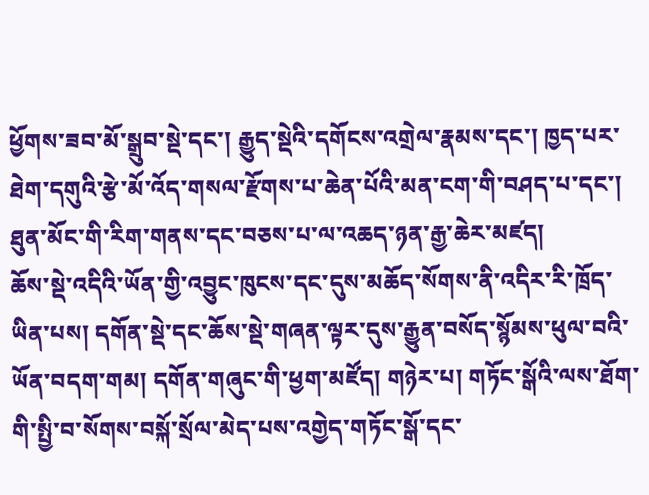ཕྱོགས་ཟབ་མོ་སྒྲུབ་སྡེ་དང་། རྒྱུད་སྡེའི་དགོངས་འགྲེལ་རྣམས་དང་། ཁྱད་པར་ཐེག་དགུའི་རྩེ་མོ་འོད་གསལ་རྫོགས་པ་ཆེན་པོའི་མན་ངག་གི་བཤད་པ་དང་། ཐུན་མོང་གི་རིག་གནས་དང་བཅས་པ་ལ་འཆད་ཉན་རྒྱ་ཆེར་མཛད།
ཆོས་སྡེ་འདིའི་ཡོན་གྱི་འབྱུང་ཁུངས་དང་དུས་མཆོད་སོགས་ནི་འདིར་རི་ཁྲོད་ཡིན་པས། དགོན་སྡེ་དང་ཆོས་སྡེ་གཞན་ལྟར་དུས་རྒྱུན་བསོད་སྙོམས་ཕུལ་བའི་ཡོན་བདག་གམ། དགོན་གཞུང་གི་ཕྱག་མཛོད། གཉེར་པ། གཏོང་སྒོའི་ལས་ཐོག་གི་སྤྱི་བ་སོགས་བསྐོ་སྲོལ་མེད་པས་འགྱེད་གཏོང་སྒོ་དང་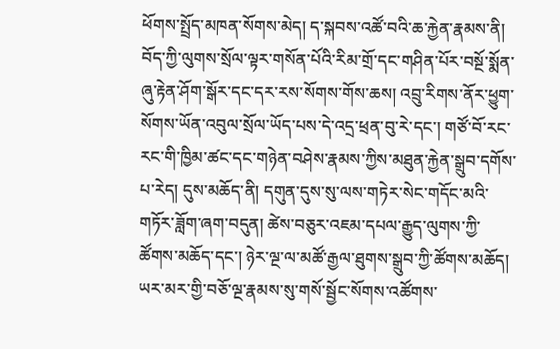ཕོགས་སྤྲོད་མཁན་སོགས་མེད། ད་སྐབས་འཚོ་བའི་ཆ་རྐྱེན་རྣམས་ནི། བོད་ཀྱི་ལུགས་སྲོལ་ལྟར་གསོན་པོའི་རིམ་གྲོ་དང་གཤིན་པོར་བསྔོ་སྨོན་ཞུ་རྟེན་ཤོག་སྒོར་དང་དར་རས་སོགས་གོས་ཆས། འབྲུ་རིགས་ནོར་ཕྱུག་སོགས་ཡོན་འབུལ་སྲོལ་ཡོད་པས་དེ་འདྲ་ཕྲན་བུ་རེ་དང་། གཙོ་བོ་རང་རང་གི་ཁྱིམ་ཚང་དང་གཉེན་བཤེས་རྣམས་ཀྱིས་མཐུན་རྐྱེན་སྒྲུབ་དགོས་པ་རེད། དུས་མཆོད་ནི། དགུན་དུས་སུ་ལས་གཏེར་སེང་གདོང་མའི་གཏོར་ཟློག་ཞག་བདུན། ཚེས་བཅུར་འཇམ་དཔལ་རྒྱུད་ལུགས་ཀྱི་ཚོགས་མཆོད་དང་། ཉེར་ལྔ་ལ་མཚོ་རྒྱལ་ཐུགས་སྒྲུབ་ཀྱི་ཚོགས་མཆོད། ཡར་མར་གྱི་བཅོ་ལྔ་རྣམས་སུ་གསོ་སྦྱོང་སོགས་འཚོགས་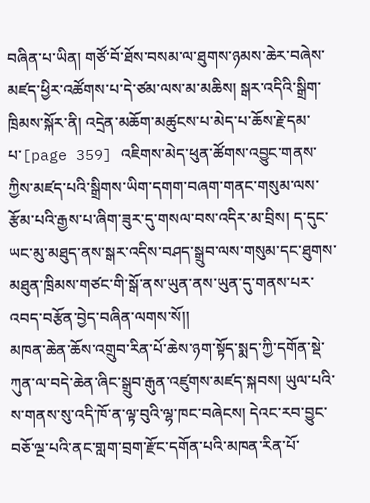བཞིན་པ་ཡིན། གཙོ་བོ་ཐོས་བསམ་ལ་ཐུགས་ཉམས་ཆེར་བཞེས་མཛད་ཕྱིར་འཚོགས་པ་དེ་ཙམ་ལས་མ་མཆིས། སྒར་འདིའི་སྒྲིག་ཁྲིམས་སྐོར་ནི། འདྲེན་མཆོག་མཚུངས་པ་མེད་པ་ཆོས་རྗེ་དམ་པ་[page 359] འཇིགས་མེད་ཕུན་ཚོགས་འབྱུང་གནས་ཀྱིས་མཛད་པའི་སྒྲིགས་ཡིག་དགག་བཞག་གནང་གསུམ་ལས་རྩོམ་པའི་རྒྱས་པ་ཞིག་ཟུར་དུ་གསལ་བས་འདིར་མ་བྲིས། ད་དུང་ཡང་མུ་མཐུད་ནས་སྒར་འདིས་བཤད་སྒྲུབ་ལས་གསུམ་དང་ཐུགས་མཐུན་ཁྲིམས་གཙང་གི་སྒོ་ནས་ཡུན་ནས་ཡུན་དུ་གནས་པར་འབད་བརྩོན་བྱེད་བཞིན་ལགས་སོ།།
མཁན་ཆེན་ཆོས་འགྲུབ་རིན་པོ་ཆེས་ཉག་སྟོད་སྨད་ཀྱི་དགོན་སྡེ་ཀུན་ལ་བདེ་ཆེན་ཞིང་སྒྲུབ་རྒུན་འཛུགས་མཛད་སྐབས། ཡུལ་པའི་ས་གནས་སུ་འདི་ཁོ་ན་ལྟ་བུའི་ལྷ་ཁང་བཞེངས། དེའང་རབ་བྱུང་བཅོ་ལྔ་པའི་ནང་གླག་བྲག་རྫོང་དགོན་པའི་མཁན་རིན་པོ་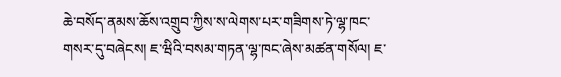ཆེ་བསོད་ནམས་ཆོས་འགྲུབ་ཀྱིས་ས་ལེགས་པར་གཟིགས་ཏེ་ལྷ་ཁང་གསར་དུ་བཞེངས། ཇ་ཝིའི་བསམ་གཏན་ལྷ་ཁང་ཞེས་མཚན་གསོལ། ཇ་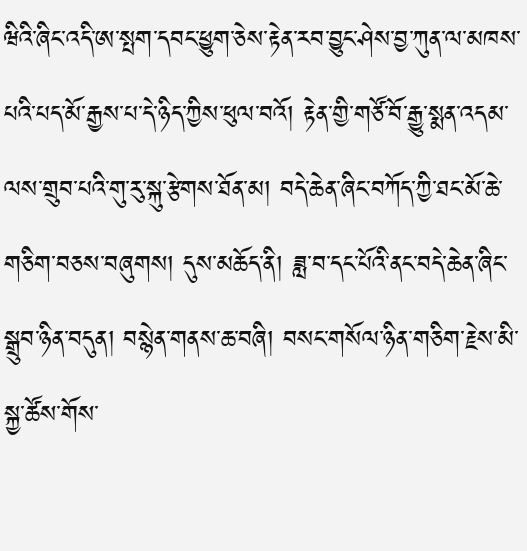ཝིའི་ཞིང་འདི་ཨ་སྤག་དབང་ཕྱུག་ཅེས་རྟེན་རབ་བྱུང་ཤེས་བྱ་ཀུན་ལ་མཁས་པའི་པད་མོ་རྒྱས་པ་དེ་ཉིད་ཀྱིས་ཕུལ་བའོ། རྟེན་གྱི་གཙོ་བོ་རྒྱུ་སྨན་འདམ་ལས་གྲུབ་པའི་གུ་རུ་སྐུ་རྩེགས་ཐོན་མ། བདེ་ཆེན་ཞིང་བཀོད་ཀྱི་ཐང་མོ་ཆེ་གཅིག་བཅས་བཞུགས། དུས་མཆོད་ནི། ཟླ་བ་དང་པོའི་ནང་བདེ་ཆེན་ཞིང་སྒྲུབ་ཉིན་བདུན། བསྙེན་གནས་ཆ་བཞི། བསང་གསོལ་ཉིན་གཅིག་རྗེས་མི་སྐྱ་ཚོས་གོས་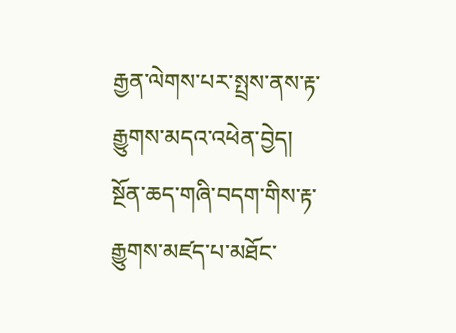རྒྱན་ལེགས་པར་སྤྲས་ནས་རྟ་རྒྱུགས་མདའ་འཕེན་བྱེད། སྔོན་ཆད་གཞི་བདག་གིས་རྟ་རྒྱུགས་མཛད་པ་མཐོང་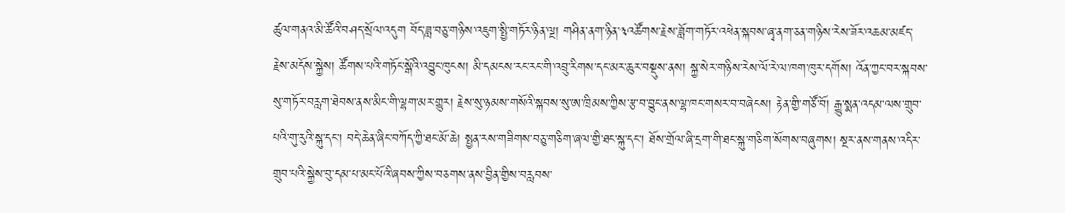ཚུལ་གནའ་མི་ཚོའི་བཤད་སྲོལ་འདུག བོད་ཟླ་བཅུ་གཉིས་འཇུག་སྤྱི་གཏོར་ཉིན་ལྔ། གཤིན་ནག་ཉིན་༣འཚོགས་རྗེས་ཟློག་གཏོར་འཕེན་སྐབས་ཞྭ་ནག་ཅན་གཉིས་རེས་ཟོར་འཆམ་མཛད་རྗེས་མདོས་སྐྱེས། ཚོགས་པའི་གཏོང་སྒོའི་འབྱུང་ཁུངས། མི་དམངས་རང་རང་གི་འབྲུ་རིགས་དང་མར་ཆུར་བསྡུས་ནས། སྐྱ་སེར་གཉིས་རེས་ལོ་རེ་ལ་ཁག་ཁུར་དགོས། འོན་ཀྱང་བར་སྐབས་སུ་གཏོར་བརླག་ཐེབས་ནས་མིང་གི་ལྷག་མར་གྱུར། རྗེས་སུ་ཉམས་གསོའི་སྐབས་སུ་ཨ་ཁྲིམས་ཀྱིས་རྩ་བ་བྱུང་ནས་ལྷ་ཁང་གསར་བ་བཞེངས། རྟེན་གྱི་གཙོ་བོ། རྒྱུ་སྨན་འདམ་ལས་གྲུབ་པའི་གུ་རུའི་སྐུ་དང་། བདེ་ཆེན་ཞིང་བཀོད་ཀྱི་ཐང་མོ་ཆེ། སྤྱན་རས་གཟིགས་བཅུ་གཅིག་ཞལ་གྱི་ཐང་སྐུ་དང་། ཐོས་གྲོལ་ཞི་དྲག་གི་ཐང་སྐུ་གཅིག་སོགས་བཞུགས། སྔར་ནས་གནས་འདིར་གྲུབ་པའི་སྐྱེས་བུ་དམ་པ་མང་པོའི་ཞབས་ཀྱིས་བཅགས་ནས་བྱིན་གྱིས་བརླབས་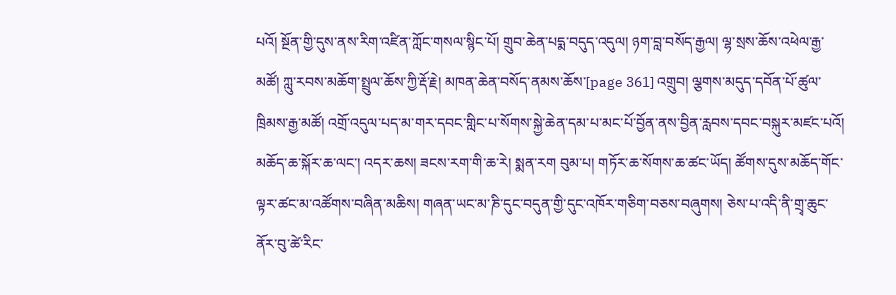པའོ། སྔོན་གྱི་དུས་ནས་རིག་འཛིན་ཀློང་གསལ་སྙིང་པོ། གྲུབ་ཆེན་པདྨ་བདུད་འདུལ། ཉག་བླ་བསོད་རྒྱལ། ལྷ་སྲས་ཆོས་འཕེལ་རྒྱ་མཚོ། ཀླུ་རབས་མཆོག་སྤྲུལ་ཆོས་ཀྱི་རྡོ་རྗེ། མཁན་ཆེན་བསོད་ནམས་ཆོས་[page 361] འགྲུབ། ལྕགས་མདུད་དབོན་པོ་ཚུལ་ཁྲིམས་རྒྱ་མཚོ། འགྲོ་འདུལ་པད་མ་གར་དབང་གླིང་པ་སོགས་སྐྱེ་ཆེན་དམ་པ་མང་པོ་བྱོན་ནས་བྱིན་རླབས་དབང་བསྐུར་མཛང་པའོ། མཆོད་ཆ་སྐོར་ཆ་ལང་། འདར་ཆས། ཟངས་རག་གི་ཆ་རེ། སྨན་རག བུམ་པ། གཏོར་ཆ་སོགས་ཆ་ཚང་ཡོད། ཚོགས་དུས་མཆོད་གོང་ལྟར་ཚང་མ་འཚོགས་བཞིན་མཆིས། གཞན་ཡང་མ་ཎི་དུང་བདུན་གྱི་དུང་འཁོར་གཅིག་བཅས་བཞུགས། ཅེས་པ་འདི་ནི་གྲྭ་ཆུང་ནོར་བུ་ཚེ་རིང་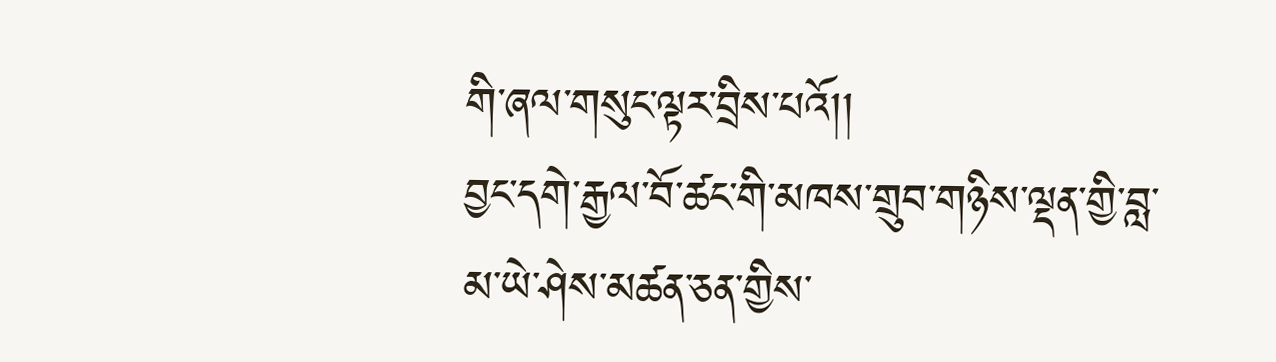གི་ཞལ་གསུང་ལྟར་བྲིས་པའོ།།
བྱང་དགེ་རྒྱལ་བོ་ཚང་གི་མཁས་གྲུབ་གཉིས་ལྡན་གྱི་བླ་མ་ཡེ་ཤེས་མཚན་ཅན་གྱིས་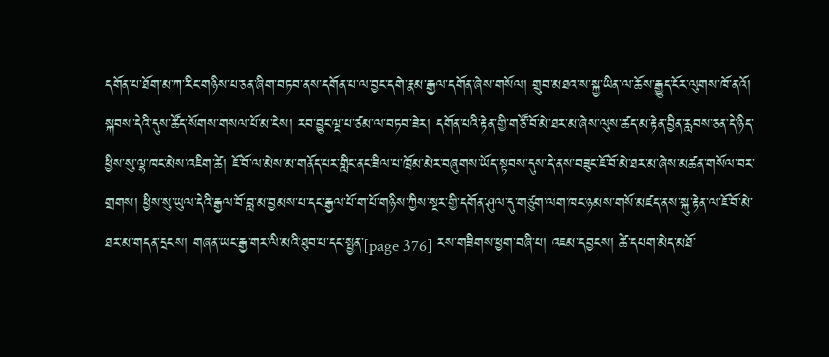དགོན་པ་ཐོག་མ་ཀ་རིང་གཉིས་པ་ཅན་ཞིག་བཏབ་ནས་དགོན་པ་ལ་བྱང་དགེ་རྣམ་རྒྱལ་དགོན་ཞེས་གསོལ། གྲུབ་མཐའ་ས་སྐྱ་ཡིན་ལ་ཆོས་རྒྱུད་ངོར་ལུགས་ཁོ་ནའོ། སྐབས་དེའི་དུས་ཚོད་སོགས་གསལ་པོ་མ་ངེས། རབ་བྱུང་ལྔ་པ་ཙམ་ལ་བཏབ་ཟེར། དགོན་པའི་རྟེན་གྱི་གཙོ་བོ་མེ་ཐར་མ་ཞེས་ལུས་ཚད་མ་རྟེན་བྱིན་རླབས་ཅན་དེ་ཉིད་ཕྱིས་སུ་ལྷ་ཁང་མེས་འཇིག་ཚེ། ཇོ་བོ་ལ་མེས་མ་གནོད་པར་གླིང་ནང་ཟིལ་པ་ཁྲོམ་མེར་བཞུགས་ཡོད་སྟབས་དུས་དེ་ནས་བཟུང་ཇོ་བོ་མེ་ཐར་མ་ཞེས་མཚན་གསོལ་བར་གྲགས། ཕྱིས་སུ་ཡུལ་དེའི་རྒྱལ་བོ་བླ་མ་བྱམས་པ་དང་རྒྱལ་པོ་ག་པོ་གཉིས་ཀྱིས་སྔར་གྱི་དགོན་ཤུལ་དུ་གཙུག་ལག་ཁང་ཉམས་གསོ་མཛད་ནས་སྐུ་རྟེན་ལ་ཇོ་བོ་མེ་ཐར་མ་གདན་དྲངས། གཞན་ཡང་རྒྱ་གར་ལི་མའི་ཐུབ་པ་དང་སྤྱན་[page 376] རས་གཟིགས་ཕྱག་བཞི་པ། འཇམ་དབྱངས། ཚེ་དཔག་མེད་མཐོ་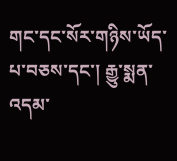གང་དང་སོར་གཉིས་ཡོད་པ་བཅས་དང་། རྒྱུ་སྨན་འདམ་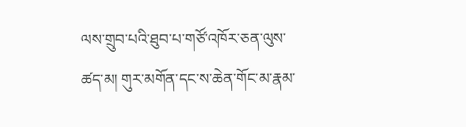ལས་གྲུབ་པའི་ཐུབ་པ་གཙོ་འཁོར་ཅན་ལུས་ཚད་མ། གུར་མགོན་དང་ས་ཆེན་གོང་མ་རྣམ་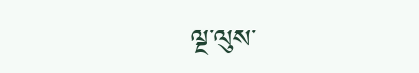ལྔ་ལུས་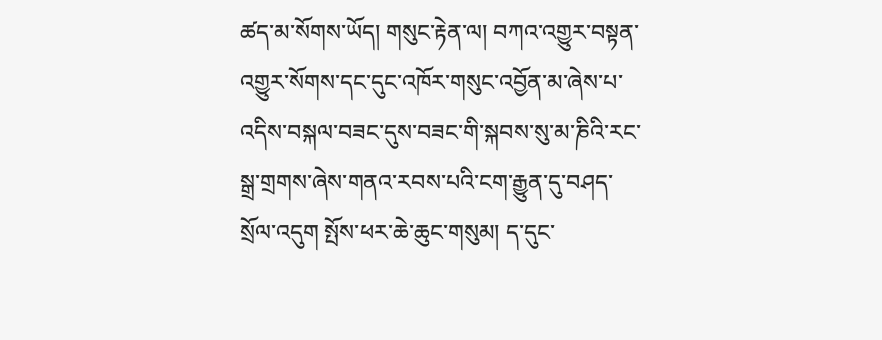ཚད་མ་སོགས་ཡོད། གསུང་རྟེན་ལ། བཀའ་འགྱུར་བསྟན་འགྱུར་སོགས་དང་དུང་འཁོར་གསུང་འབྱོན་མ་ཞེས་པ་འདིས་བསྐལ་བཟང་དུས་བཟང་གི་སྐབས་སུ་མ་ཎིའི་རང་སྒྲ་གྲགས་ཞེས་གནའ་རབས་པའི་ངག་རྒྱུན་དུ་བཤད་སྲོལ་འདུག སྤོས་ཕར་ཆེ་ཆུང་གསུམ། ད་དུང་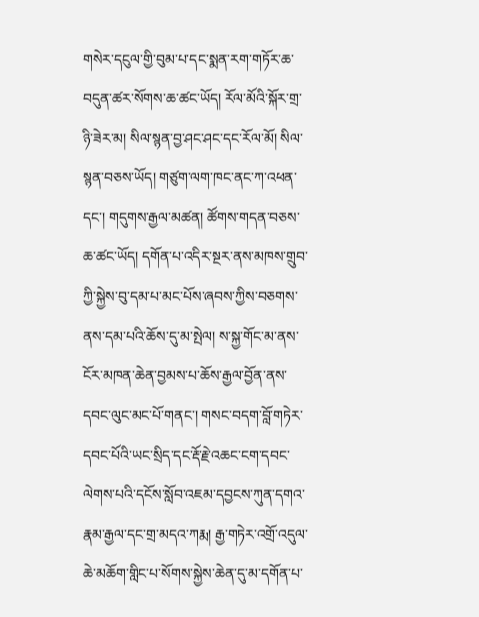གསེར་དངུལ་གྱི་བུམ་པ་དང་སྨན་རག་གཏོར་ཆ་བདུན་ཚར་སོགས་ཆ་ཚང་ཡོད། རོལ་མོའི་སྐོར་གྲ་ཉི་ཟེར་མ། སིལ་སྙན་བྱ་ཤང་ཤང་དང་རོལ་མོ། སིལ་སྙན་བཅས་ཡོད། གཙུག་ལག་ཁང་ནང་ཀ་འཕན་དང་། གདུགས་རྒྱལ་མཚན། ཚོགས་གདན་བཅས་ཆ་ཚང་ཡོད། དགོན་པ་འདིར་སྔར་ནས་མཁས་གྲུབ་ཀྱི་སྐྱེས་བུ་དམ་པ་མང་པོས་ཞབས་ཀྱིས་བཅགས་ནས་དམ་པའི་ཆོས་དུ་མ་སྤེལ། ས་སྐྱ་གོང་མ་ནས་ངོར་མཁན་ཆེན་བྱམས་པ་ཆོས་རྒྱལ་བྱོན་ནས་དབང་ལུང་མང་པོ་གནང་། གསང་བདག་བློ་གཏེར་དབང་པོའི་ཡང་སྲིད་དང་རྡོ་རྗེ་འཆང་ངག་དབང་ལེགས་པའི་དངོས་སློབ་འཇམ་དབྱངས་ཀུན་དགའ་རྣམ་རྒྱལ་དང་གྲ་མདའ་ཀརྨ། རྒྱ་གཏེར་འགྲོ་འདུལ་ཆེ་མཆོག་གླིང་པ་སོགས་སྐྱེས་ཆེན་དུ་མ་དགོན་པ་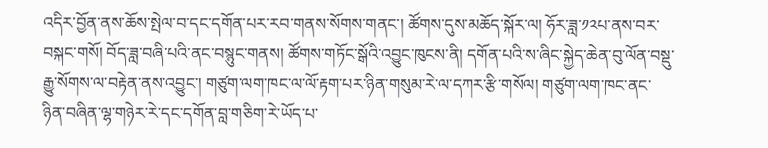འདིར་བྱོན་ནས་ཆོས་སྤེལ་བ་དང་དགོན་པར་རབ་གནས་སོགས་གནང་། ཚོགས་དུས་མཆོད་སྐོར་ལ། ཧོར་ཟླ་༡༢པ་ནས་བར་བསྐང་གསོ། བོད་ཟླ་བཞི་པའི་ནང་བསྙུང་གནས། ཚོགས་གཏོང་སྒོའི་འབྱུང་ཁུངས་ནི། དགོན་པའི་ས་ཞིང་སྐྱེད་ཆེན་བུ་ལོན་བསྡུ་རྒྱུ་སོགས་ལ་བརྟེན་ནས་འབྱུང་། གཙུག་ལག་ཁང་ལ་ལོ་རྟག་པར་ཉིན་གསུམ་རེ་ལ་དཀར་རྩི་གསོལ། གཙུག་ལག་ཁང་ནང་ཉིན་བཞིན་ལྷ་གཉེར་རེ་དང་དགོན་བླ་གཅིག་རེ་ཡོད་པ་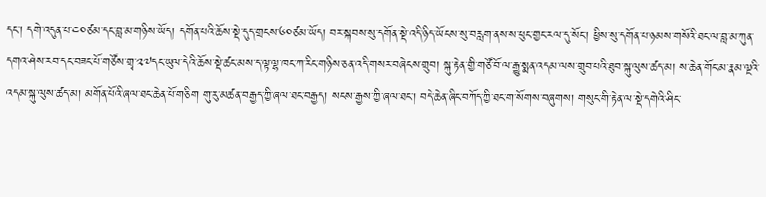དང་། དགེ་འདུན་པ་༤༠ཙམ་དང་བླ་མ་གཉིས་ཡོད། དགོན་པའི་ཆོས་སྡེ་དུད་གྲངས་༦༠ཙམ་ཡོད། བར་སྐབས་སུ་དགོན་སྡེ་འདི་ཉིད་ཡོངས་སུ་བརླག་ནས་ས་ཕུང་གྱང་རལ་དུ་སོང་། ཕྱིས་སུ་དགོན་པ་ཉམས་གསོའི་ཐང་ལ་བླ་མ་ཀུན་དགའ་ཤེས་རབ་དང་བཟང་པོ་གཙོས་གྲྭ་༢༧དང་ཡུལ་དེའི་ཆོས་སྡེ་ཚང་མས་ད་ལྟ་ལྷ་ཁང་ཀ་རིང་གཉིས་ཅན་འདི་གསར་བཞེངས་གྲུབ། སྐུ་རྟེན་གྱི་གཙོ་བོ་ལ་རྒྱུ་སྨན་འདམ་ལས་གྲུབ་པའི་ཐུབ་སྐུ་ལུས་ཚད་མ། ས་ཆེན་གོང་མ་རྣམ་ལྔའི་འདམ་སྐུ་ལུས་ཚད་མ། མགོན་པོའི་ཞལ་ཐང་ཆེན་པོ་གཅིག གུ་རུ་མཚན་བརྒྱད་ཀྱི་ཞལ་ཐང་བརྒྱད། སངས་རྒྱས་ཀྱི་ཞལ་ཐང་། བདེ་ཆེན་ཞིང་བཀོད་ཀྱི་ཐང་ག་སོགས་བཞུགས། གསུང་གི་རྟེན་ལ་སྡེ་དགེའི་ཤིང་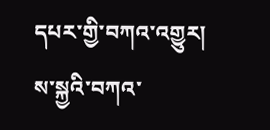དཔར་གྱི་བཀའ་འགྱུར། ས་སྐྱའི་བཀའ་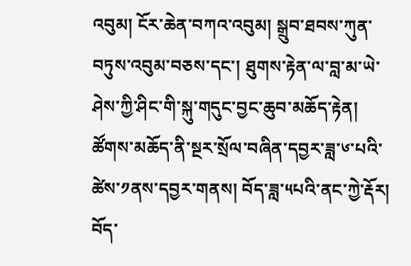འབུམ། ངོར་ཆེན་བཀའ་འབུམ། སྒྲུབ་ཐབས་ཀུན་བཏུས་འབུམ་བཅས་དང་། ཐུགས་རྟེན་ལ་བླ་མ་ཡེ་ཤེས་ཀྱི་ཤིང་གི་སྐུ་གདུང་བྱང་ཆུབ་མཆོད་རྟེན། ཚོགས་མཆོད་ནི་སྔར་སྲོལ་བཞིན་དབྱར་ཟླ་༦་པའི་ཚེས་༡ནས་དབྱར་གནས། བོད་ཟླ་༥པའི་ནང་ཀྱེ་རྡོར། བོད་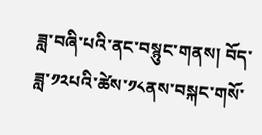ཟླ་བཞི་པའི་ནང་བསྙུང་གནས། བོད་ཟླ་༡༢པའི་ཚེས་༡༨ནས་བསྐང་གསོ་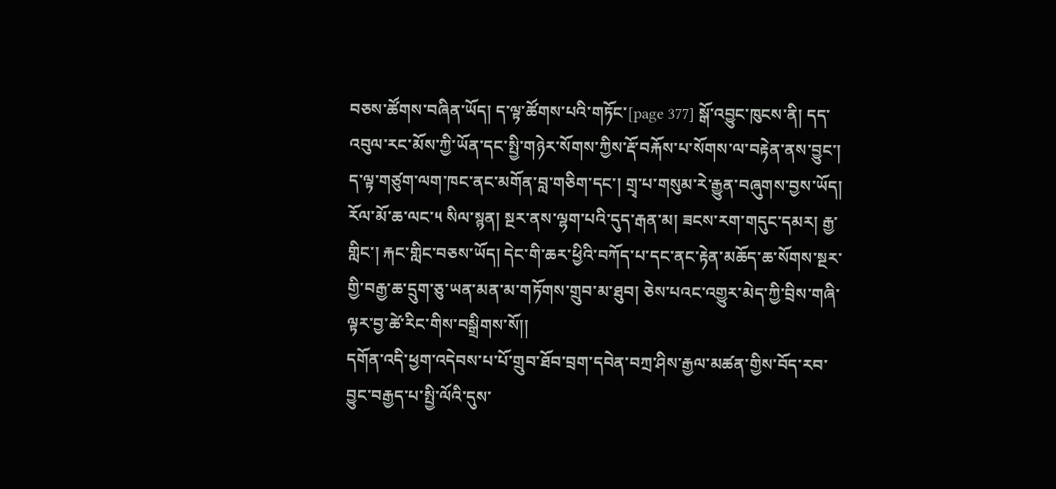བཅས་ཚོགས་བཞིན་ཡོད། ད་ལྟ་ཚོགས་པའི་གཏོང་[page 377] སྒོ་འབྱུང་ཁུངས་ནི། དད་འབུལ་རང་མོས་ཀྱི་ཡོན་དང་སྤྱི་གཉེར་སོགས་ཀྱིས་རྡོ་བརྐོས་པ་སོགས་ལ་བརྟེན་ནས་བྱུང་། ད་ལྟ་གཙུག་ལག་ཁང་ནང་མགོན་བླ་གཅིག་དང་། གྲྭ་པ་གསུམ་རེ་རྒྱུན་བཞུགས་བྱས་ཡོད། རོལ་མོ་ཆ་ལང་༥ སིལ་སྙན། སྔར་ནས་ལྷག་པའི་དུད་རྒན་མ། ཟངས་རག་གདུང་དམར། རྒྱ་གླིང་། རྐང་གླིང་བཅས་ཡོད། དེང་གི་ཆར་ཕྱིའི་བཀོད་པ་དང་ནང་རྟེན་མཆོད་ཆ་སོགས་སྔར་གྱི་བརྒྱ་ཆ་དྲུག་ཅུ་ཡན་མན་མ་གཏོགས་གྲུབ་མ་ཐུབ། ཅེས་པའང་འགྱུར་མེད་ཀྱི་བྲིས་གཞི་ལྟར་བྱ་ཚེ་རིང་གིས་བསྒྲིགས་སོ།།
དགོན་འདི་ཕྱག་འདེབས་པ་པོ་གྲུབ་ཐོབ་བྲག་དབེན་བཀྲ་ཤིས་རྒྱལ་མཚན་གྱིས་བོད་རབ་བྱུང་བརྒྱད་པ་སྤྱི་ལོའི་དུས་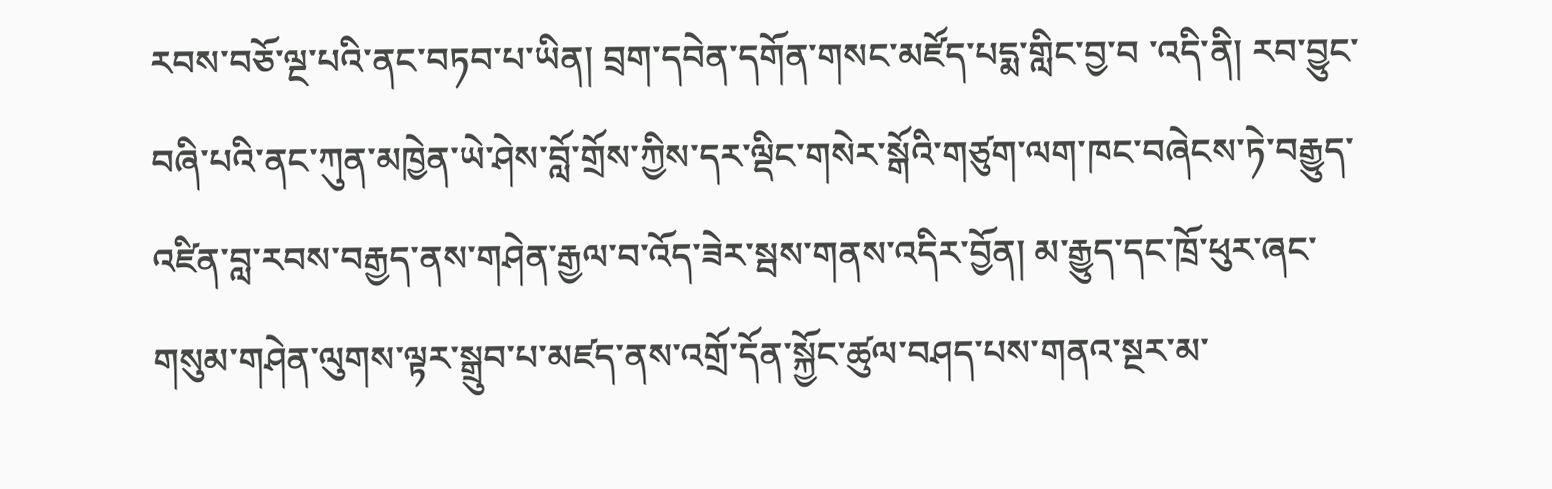རབས་བཅོ་ལྔ་པའི་ནང་བཏབ་པ་ཡིན། བྲག་དབེན་དགོན་གསང་མཛོད་པདྨ་གླིང་བྱ་བ ་འདི་ནི། རབ་བྱུང་བཞི་པའི་ནང་ཀུན་མཁྱེན་ཡེ་ཤེས་བློ་གྲོས་ཀྱིས་དར་ལྡིང་གསེར་སྒོའི་གཙུག་ལག་ཁང་བཞེངས་ཏེ་བརྒྱུད་འཛིན་བླ་རབས་བརྒྱད་ནས་གཤེན་རྒྱལ་བ་འོད་ཟེར་སྦས་གནས་འདིར་བྱོན། མ་རྒྱུད་དང་ཁྲོ་ཕུར་ཞང་གསུམ་གཤེན་ལུགས་ལྟར་སྒྲུབ་པ་མཛད་ནས་འགྲོ་དོན་སྐྱོང་ཚུལ་བཤད་པས་གནའ་སྔར་མ་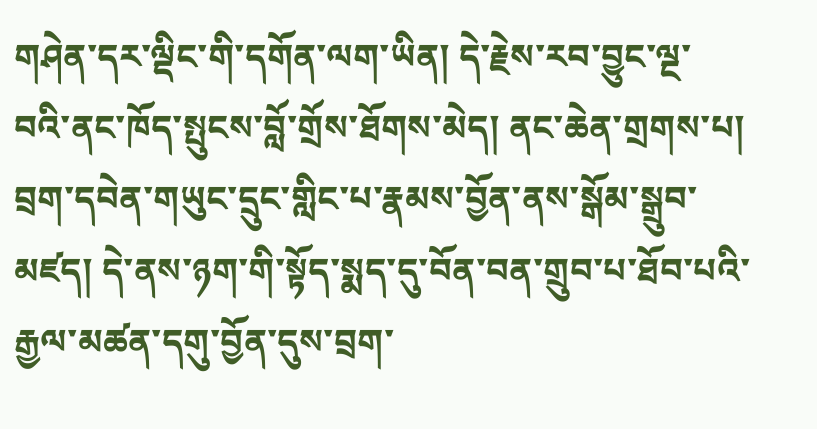གཤེན་དར་ལྡིང་གི་དགོན་ལག་ཡིན། དེ་རྗེས་རབ་བྱུང་ལྔ་བའི་ནང་ཁོད་སྤུངས་བློ་གྲོས་ཐོགས་མེད། ནང་ཆེན་གྲགས་པ། བྲག་དབེན་གཡུང་དྲུང་གླིང་པ་རྣམས་བྱོན་ནས་སྒོམ་སྒྲུབ་མཛད། དེ་ནས་ཉག་གི་སྟོད་སྨད་དུ་བོན་བན་གྲུབ་པ་ཐོབ་པའི་རྒྱལ་མཚན་དགུ་བྱོན་དུས་བྲག་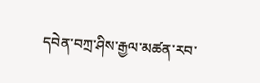དབེན་བཀྲ་ཤིས་རྒྱལ་མཚན་རབ་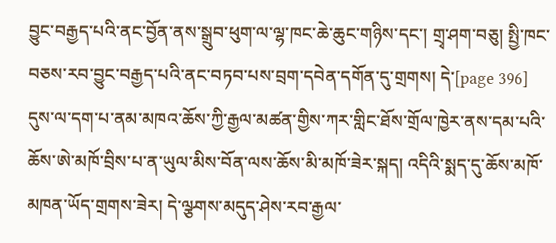བྱུང་བརྒྱད་པའི་ནང་བྱོན་ནས་སྒྲུབ་ཕུག་ལ་ལྷ་ཁང་ཆེ་ཆུང་གཉིས་དང་། གྲྭ་ཤག་བཅུ། སྤྱི་ཁང་བཅས་རབ་བྱུང་བརྒྱད་པའི་ནང་བཏབ་པས་བྲག་དབེན་དགོན་དུ་གྲགས། དེ་[page 396] དུས་ལ་དག་པ་ནམ་མཁའ་ཆོས་ཀྱི་རྒྱལ་མཚན་གྱིས་ཀར་གླིང་ཐོས་གྲོལ་ཁྱེར་ནས་དམ་པའི་ཆོས་ཨེ་མཁོ་བྲིས་པ་ན་ཡུལ་མིས་བོན་ལས་ཆོས་མི་མཁོ་ཟེར་སྐད། འདིའི་སྨད་དུ་ཆོས་མཁོ་མཁན་ཡོད་གྲགས་ཟེར། དེ་ལྩགས་མདུད་ཤེས་རབ་རྒྱལ་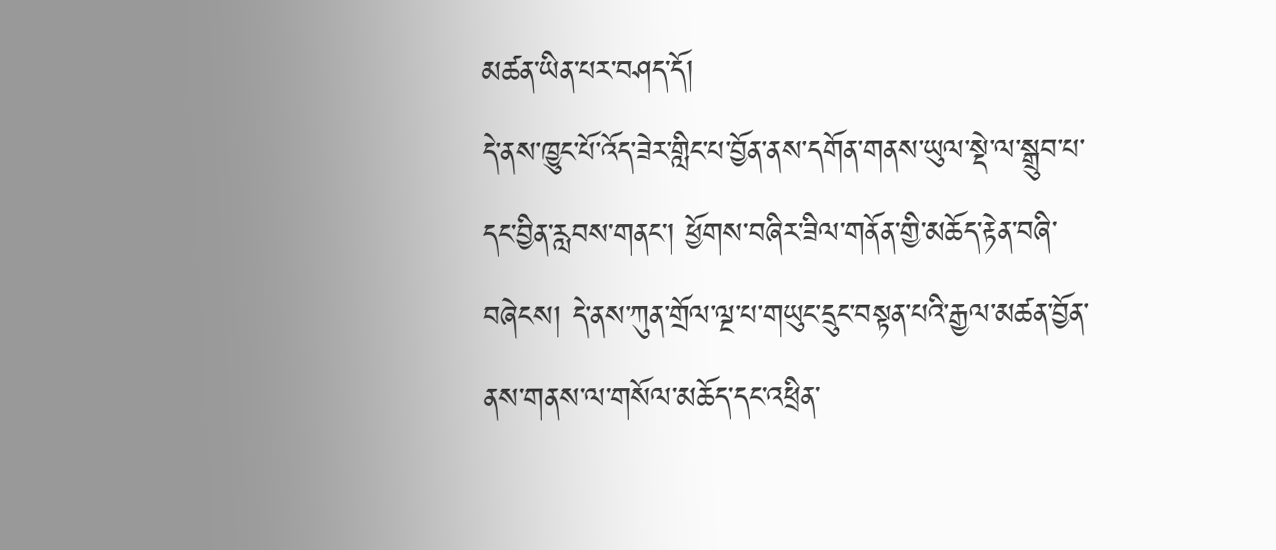མཚན་ཡིན་པར་བཤད་དོ།
དེ་ནས་ཁྱུང་པོ་འོད་ཟེར་གླིང་པ་བྱོན་ནས་དགོན་གནས་ཡུལ་སྡེ་ལ་སྒྲུབ་པ་དང་བྱིན་རླབས་གནང་། ཕྱོགས་བཞིར་ཟིལ་གནོན་གྱི་མཆོད་རྟེན་བཞི་བཞེངས། དེ་ནས་ཀུན་གྲོལ་ལྔ་པ་གཡུང་དྲུང་བསྟན་པའི་རྒྱལ་མཚན་བྱོན་ནས་གནས་ལ་གསོལ་མཆོད་དང་འཕྲིན་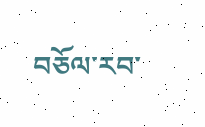བཅོལ་རབ་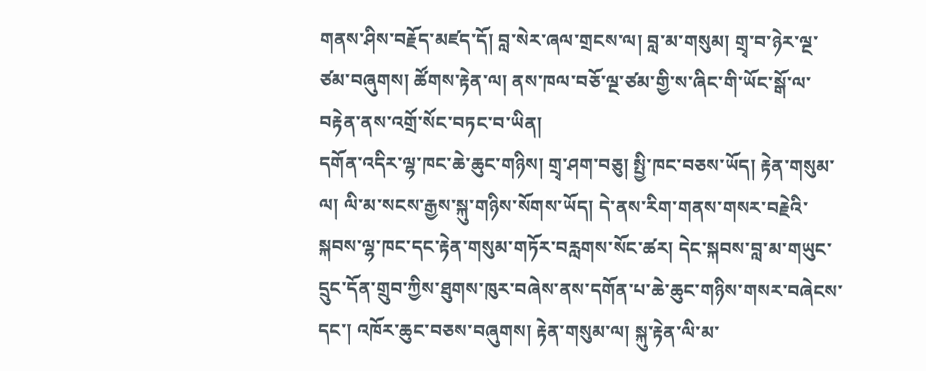གནས་ཤིས་བརྗོད་མཛད་དོ། བླ་སེར་ཞལ་གྲངས་ལ། བླ་མ་གསུམ། གྲྭ་བ་ཉེར་ལྔ་ཙམ་བཞུགས། ཚོགས་རྟེན་ལ། ནས་ཁལ་བཅོ་ལྔ་ཙམ་གྱི་ས་ཞིང་གི་ཡོང་སྒོ་ལ་བརྟེན་ནས་འགྲོ་སོང་བཏང་བ་ཡིན།
དགོན་འདིར་ལྷ་ཁང་ཆེ་ཆུང་གཉིས། གྲྭ་ཤག་བཅུ། སྤྱི་ཁང་བཅས་ཡོད། རྟེན་གསུམ་ལ། ལི་མ་སངས་རྒྱས་སྐུ་གཉིས་སོགས་ཡོད། དེ་ནས་རིག་གནས་གསར་བརྗེའི་སྐབས་ལྷ་ཁང་དང་རྟེན་གསུམ་གཏོར་བརླགས་སོང་ཚར། དེང་སྐབས་བླ་མ་གཡུང་དྲུང་དོན་གྲུབ་ཀྱིས་ཐུགས་ཁུར་བཞེས་ནས་དགོན་པ་ཆེ་ཆུང་གཉིས་གསར་བཞེངས་དང་། འཁོར་ཆུང་བཅས་བཞུགས། རྟེན་གསུམ་ལ། སྐུ་རྟེན་ལི་མ་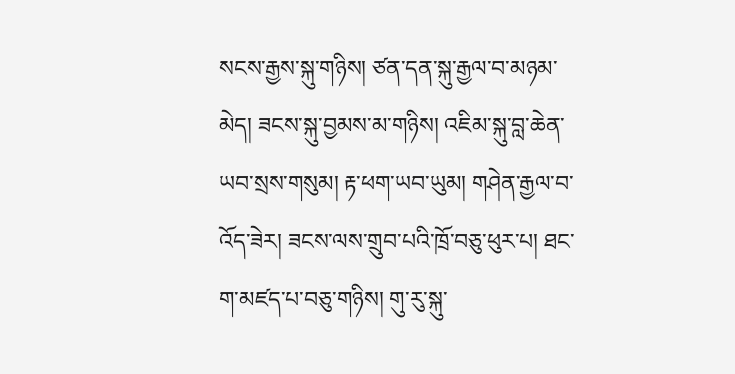སངས་རྒྱས་སྐུ་གཉིས། ཙན་དན་སྐུ་རྒྱལ་བ་མཉམ་མེད། ཟངས་སྐུ་བྱམས་མ་གཉིས། འཇིམ་སྐུ་བླ་ཆེན་ཡབ་སྲས་གསུམ། རྟ་ཕག་ཡབ་ཡུམ། གཤེན་རྒྱལ་བ་འོད་ཟེར། ཟངས་ལས་གྲུབ་པའི་ཁྲོ་བཅུ་ཕུར་པ། ཐང་ག་མཛད་པ་བཅུ་གཉིས། གུ་རུ་སྐུ་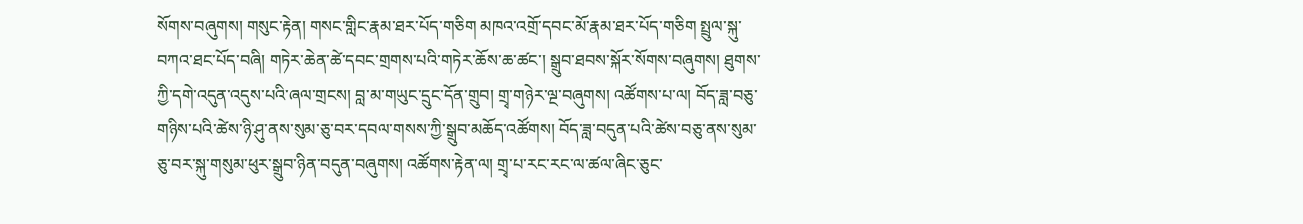སོགས་བཞུགས། གསུང་རྟེན། གསང་གླིང་རྣམ་ཐར་པོད་གཅིག མཁའ་འགྲོ་དབང་མོ་རྣམ་ཐར་པོད་གཅིག སྤྲུལ་སྐུ་བཀའ་ཐང་པོད་བཞི། གཏེར་ཆེན་ཚེ་དབང་གྲགས་པའི་གཏེར་ཆོས་ཆ་ཚང་། སྒྲུབ་ཐབས་སྐོར་སོགས་བཞུགས། ཐུགས་ཀྱི་དགེ་འདུན་འདུས་པའི་ཞལ་གྲངས། བླ་མ་གཡུང་དྲུང་དོན་གྲུབ། གྲྭ་གཉེར་ལྔ་བཞུགས། འཚོགས་པ་ལ། བོད་ཟླ་བཅུ་གཉིས་པའི་ཚེས་ཉི་ཤུ་ནས་སུམ་ཅུ་བར་དབལ་གསས་ཀྱི་སྒྲུབ་མཆོད་འཚོགས། བོད་ཟླ་བདུན་པའི་ཚེས་བཅུ་ནས་སུམ་ཅུ་བར་སྐུ་གསུམ་ཕུར་སྒྲུབ་ཉིན་བདུན་བཞུགས། འཚོགས་རྟེན་ལ། གྲྭ་པ་རང་རང་ལ་ཚལ་ཞིང་ཅུང་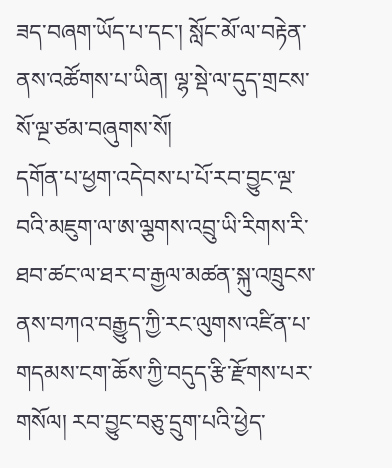ཟད་བཞག་ཡོད་པ་དང་། སློང་མོ་ལ་བརྟེན་ནས་འཚོགས་པ་ཡིན། ལྷ་སྡེ་ལ་དུད་གྲངས་སོ་ལྔ་ཙམ་བཞུགས་སོ།
དགོན་པ་ཕྱག་འདེབས་པ་པོ་རབ་བྱུང་ལྔ་བའི་མཇུག་ལ་ཨ་ལྕགས་འབྲུ་ཡི་རིགས་རི་ཐབ་ཚང་ལ་ཐར་བ་རྒྱལ་མཚན་སྐུ་འཁྲུངས་ནས་བཀའ་བརྒྱུད་ཀྱི་རང་ལུགས་འཛིན་པ་གདམས་ངག་ཆོས་ཀྱི་བདུད་རྩི་རྫོགས་པར་གསོལ། རབ་བྱུང་བཅུ་དྲུག་པའི་ཕྱེད་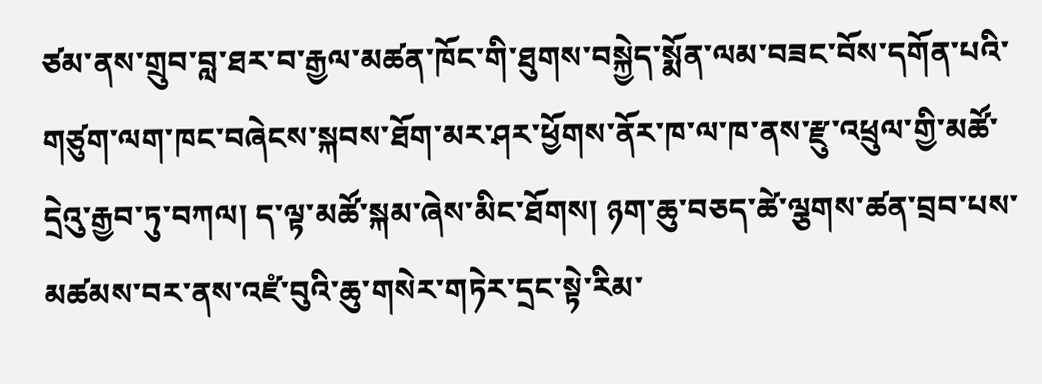ཙམ་ནས་གྲུབ་བླ་ཐར་བ་རྒྱལ་མཚན་ཁོང་གི་ཐུགས་བསྐྱེད་སྨོན་ལམ་བཟང་བོས་དགོན་པའི་གཙུག་ལག་ཁང་བཞེངས་སྐབས་ཐོག་མར་ཤར་ཕྱོགས་ནོར་ཁ་ལ་ཁ་ནས་རྫུ་འཕྲུལ་གྱི་མཚོ་དྲེའུ་རྒྱབ་ཏུ་བཀལ། ད་ལྟ་མཚོ་སྐམ་ཞེས་མིང་ཐོགས། ཉག་ཆུ་བཅད་ཚེ་ལྕགས་ཚན་བྲབ་པས་མཚམས་བར་ནས་འཛཾ་བུའི་ཆུ་གསེར་གཏེར་དྲང་སྟེ་རིམ་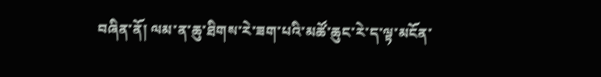བཞིན་ནོ། ལམ་ན་ཆུ་ཐིགས་རེ་ཟག་པའི་མཚོ་ཆུང་རེ་ད་ལྟ་མངོན་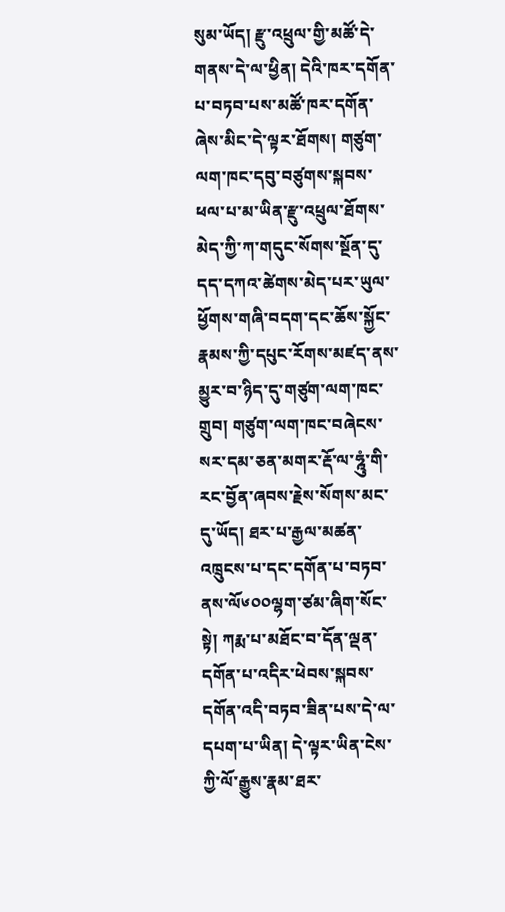སུམ་ཡོད། རྫུ་འཕྲུལ་གྱི་མཚོ་དེ་གནས་དེ་ལ་ཕྱིན། དེའི་ཁར་དགོན་པ་བཏབ་པས་མཚོ་ཁར་དགོན་ཞེས་མིང་དེ་ལྟར་ཐོགས། གཙུག་ལག་ཁང་དབུ་བཙུགས་སྐབས་ཕལ་པ་མ་ཡིན་རྫུ་འཕྲུལ་ཐོགས་མེད་ཀྱི་ཀ་གདུང་སོགས་སྔོན་དུ་དད་དཀའ་ཚེགས་མེད་པར་ཡུལ་ཕྱོགས་གཞི་བདག་དང་ཆོས་སྐྱོང་རྣམས་ཀྱི་དཔུང་རོགས་མཛད་ནས་མྱུར་བ་ཉིད་དུ་གཙུག་ལག་ཁང་གྲུབ། གཙུག་ལག་ཁང་བཞེངས་སར་དམ་ཅན་མགར་རྡོ་ལ་ཧྰུཾ་གི་རང་བྱོན་ཞབས་རྗེས་སོགས་མང་དུ་ཡོད། ཐར་པ་རྒྱལ་མཚན་འཁྲུངས་པ་དང་དགོན་པ་བཏབ་ནས་ལོ༦༠༠ལྷག་ཙམ་ཞིག་སོང་སྟེ། ཀརྨ་པ་མཐོང་བ་དོན་ལྡན་དགོན་པ་འདིར་ཕེབས་སྐབས་དགོན་འདི་བཏབ་ཟིན་པས་དེ་ལ་དཔག་པ་ཡིན། དེ་ལྟར་ཡིན་ངེས་ཀྱི་ལོ་རྒྱུས་རྣམ་ཐར་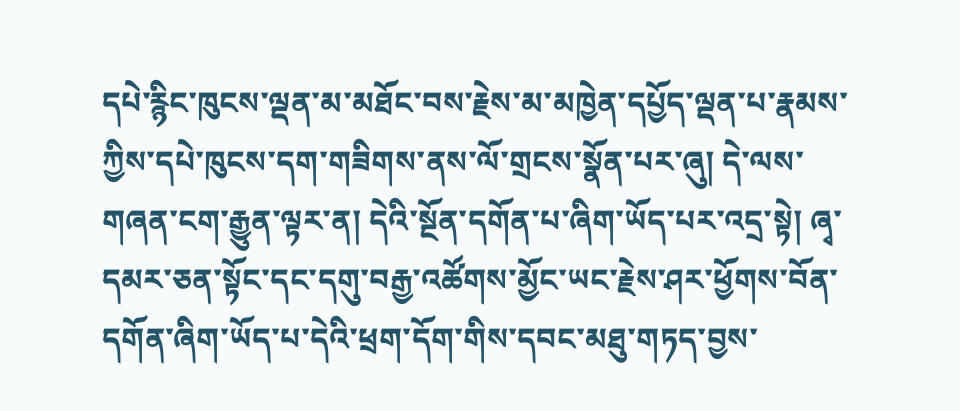དཔེ་རྙིང་ཁུངས་ལྡན་མ་མཐོང་བས་རྗེས་མ་མཁྱེན་དཔྱོད་ལྡན་པ་རྣམས་ཀྱིས་དཔེ་ཁུངས་དག་གཟིགས་ནས་ལོ་གྲངས་སྣོན་པར་ཞུ། དེ་ལས་གཞན་ངག་རྒྱུན་ལྟར་ན། དེའི་སྔོན་དགོན་པ་ཞིག་ཡོད་པར་འདྲ་སྟེ། ཞྭ་དམར་ཅན་སྟོང་དང་དགུ་བརྒྱ་འཚོགས་མྱོང་ཡང་རྗེས་ཤར་ཕྱོགས་བོན་དགོན་ཞིག་ཡོད་པ་དེའི་ཕྲག་དོག་གིས་དབང་མཐུ་གཏད་བྱས་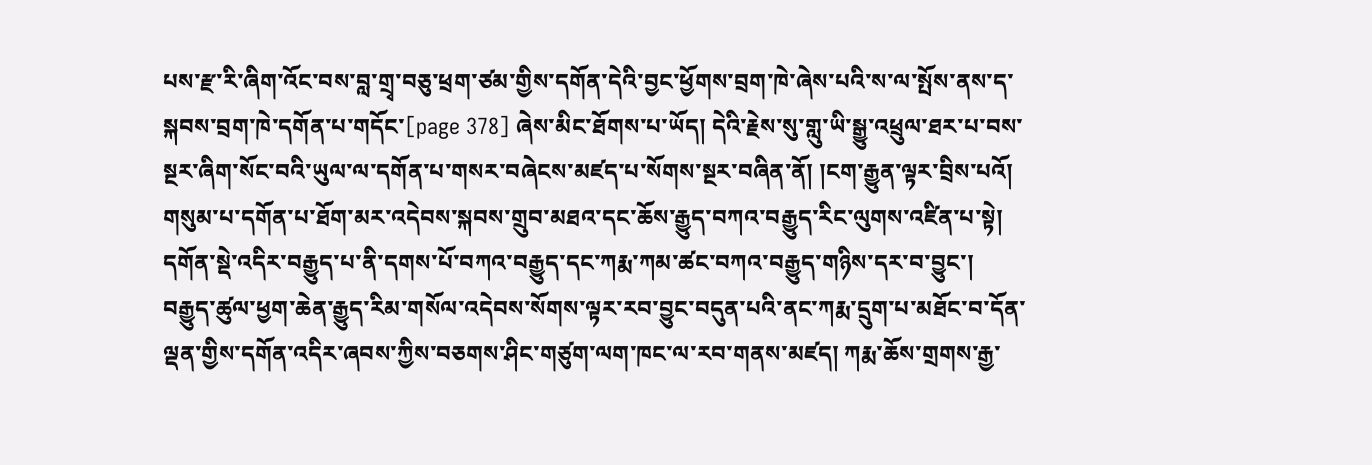པས་རྫ་རི་ཞིག་འོང་བས་བླ་གྲྭ་བཅུ་ཕྲག་ཙམ་གྱིས་དགོན་དེའི་བྱང་ཕྱོགས་བྲག་ཁེ་ཞེས་པའི་ས་ལ་སྤོས་ནས་ད་སྐབས་བྲག་ཁེ་དགོན་པ་གདོང་[page 378] ཞེས་མིང་ཐོགས་པ་ཡོད། དེའི་རྗེས་སུ་གླུ་ཡི་སྒྱུ་འཕྲུལ་ཐར་པ་བས་སྔར་ཞིག་སོང་བའི་ཡུལ་ལ་དགོན་པ་གསར་བཞེངས་མཛད་པ་སོགས་སྔར་བཞིན་ནོ། །ངག་རྒྱུན་ལྟར་བྲིས་པའོ། གསུམ་པ་དགོན་པ་ཐོག་མར་འདེབས་སྐབས་གྲུབ་མཐའ་དང་ཆོས་རྒྱུད་བཀའ་བརྒྱུད་རིང་ལུགས་འཛིན་པ་སྟེ། དགོན་སྡེ་འདིར་བརྒྱུད་པ་ནི་དགས་པོ་བཀའ་བརྒྱུད་དང་ཀརྨ་ཀམ་ཚང་བཀའ་བརྒྱུད་གཉིས་དར་བ་བྱུང་། བརྒྱུད་ཚུལ་ཕྱག་ཆེན་རྒྱུད་རིམ་གསོལ་འདེབས་སོགས་ལྟར་རབ་བྱུང་བདུན་པའི་ནང་ཀརྨ་དྲུག་པ་མཐོང་བ་དོན་ལྡན་གྱིས་དགོན་འདིར་ཞབས་ཀྱིས་བཅགས་ཤིང་གཙུག་ལག་ཁང་ལ་རབ་གནས་མཛད། ཀརྨ་ཆོས་གྲགས་རྒྱ་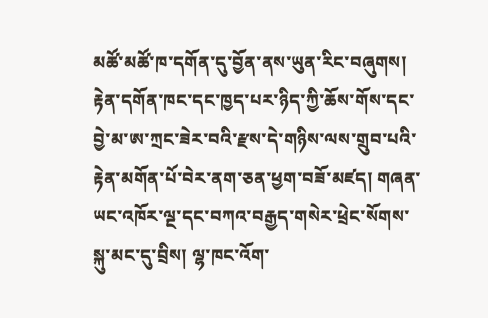མཚོ་མཚོ་ཁ་དགོན་དུ་བྱོན་ནས་ཡུན་རིང་བཞུགས། རྟེན་དགོན་ཁང་དང་ཁྱད་པར་ཉིད་ཀྱི་ཆོས་གོས་དང་བྱེ་མ་ཨ་ཀྲང་ཟེར་བའི་རྫས་དེ་གཉིས་ལས་གྲུབ་པའི་རྟེན་མགོན་པོ་བེར་ནག་ཅན་ཕྱག་བཟོ་མཛད། གཞན་ཡང་འཁོར་ལྔ་དང་བཀའ་བརྒྱད་གསེར་ཕྲེང་སོགས་སྐུ་མང་དུ་བྲིས། ལྷ་ཁང་འོག་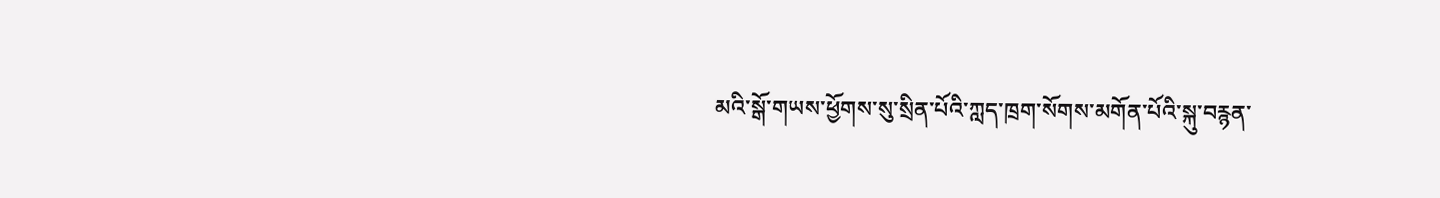མའི་སྒོ་གཡས་ཕྱོགས་སུ་སྲིན་པོའི་ཀླད་ཁྲག་སོགས་མགོན་པོའི་སྐུ་བརྙན་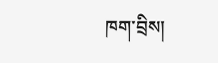ཁག་བྲིས།